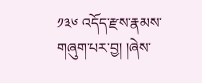༡༣༦ འདོད་རྫས་རྣམས་གཞུག་པར་བྱ། །ཞེས་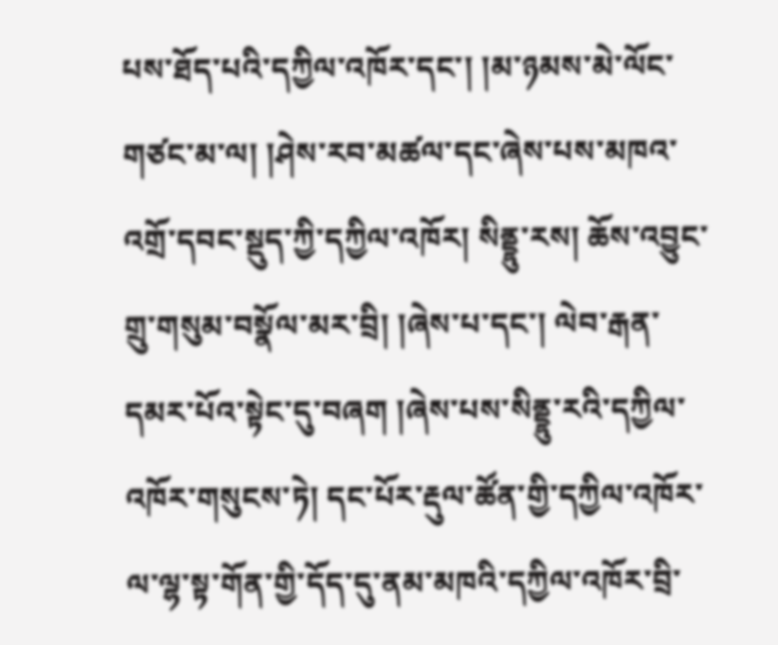པས་ཐོད་པའི་དཀྱིལ་འཁོར་དང་། །མ་ཉམས་མེ་ལོང་གཙང་མ་ལ། །ཤེས་རབ་མཚལ་དང་ཞེས་པས་མཁའ་འགྲོ་དབང་སྡུད་ཀྱི་དཀྱིལ་འཁོར། སིནྡྷུ་རས། ཆོས་འབྱུང་གྲུ་གསུམ་བསྣོལ་མར་བྲི། །ཞེས་པ་དང་། ལེབ་རྒན་དམར་པོའ་སྟེང་དུ་བཞག །ཞེས་པས་སིནྡྷུ་རའི་དཀྱིལ་འཁོར་གསུངས་ཏེ། དང་པོར་རྡུལ་ཚོན་གྱི་དཀྱིལ་འཁོར་ལ་ལྷ་སྟ་གོན་གྱི་དོད་དུ་ནམ་མཁའི་དཀྱིལ་འཁོར་བྲི་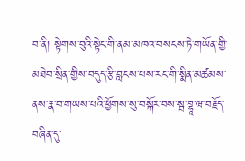བ་ནི། སྟེགས་བུའི་སྟེང་གི་ནམ་མཁའ་བསངས་ཏེ་གཡོན་གྱི་མཐེབ་སྲིན་གྱིས་བདུད་རྩི་བླངས་པས་རང་གི་སྨིན་མཚམས་ནས་རྣ་བ་གཡས་པའི་ཕྱོགས་སུ་བསྐོར་བས་སྦ་བྷཱ་ཝ་བརྗོད་བཞིན་དུ་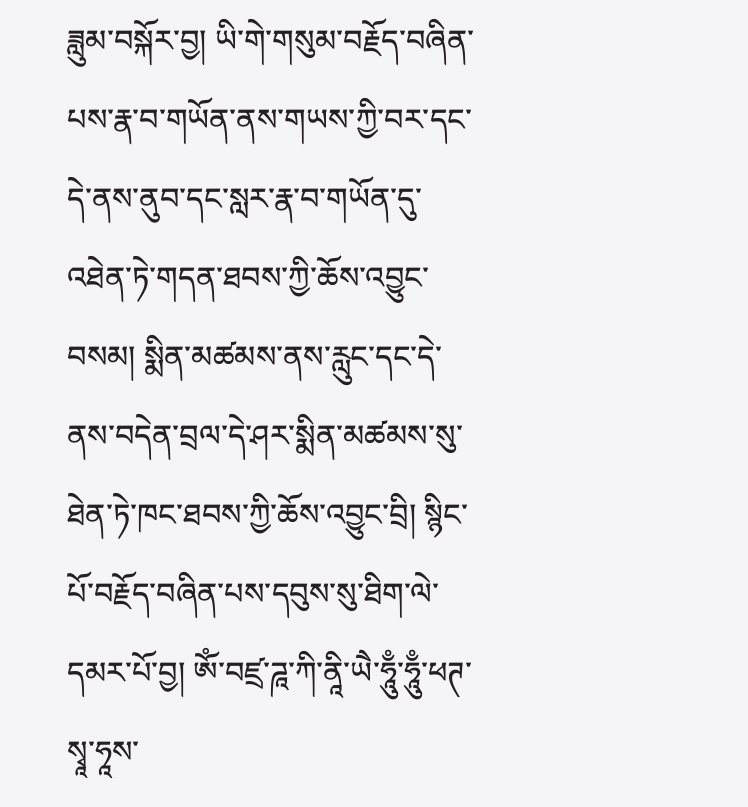ཟླུམ་བསྐོར་བྱ། ཡི་གེ་གསུམ་བརྗོད་བཞིན་པས་རྣ་བ་གཡོན་ནས་གཡས་ཀྱི་བར་དང་དེ་ནས་ནུབ་དང་སླར་རྣ་བ་གཡོན་དུ་འཐེན་ཏེ་གདན་ཐབས་ཀྱི་ཆོས་འབྱུང་བསམ། སྨིན་མཚམས་ནས་རླུང་དང་དེ་ནས་བདེན་བྲལ་དེ་ཤར་སྨིན་མཚམས་སུ་ཐེན་ཏེ་ཁང་ཐབས་ཀྱི་ཆོས་འབྱུང་བྲི། སྙིང་པོ་བརྗོད་བཞིན་པས་དབུས་སུ་ཐིག་ལེ་དམར་པོ་བྱ། ༀ་བཛྲ་ཌཱ་ཀི་ནཱི་ཡཻ་ཧཱུྃ་ཧཱུྃ་ཕཊ་སྭཱ་ཧཱས་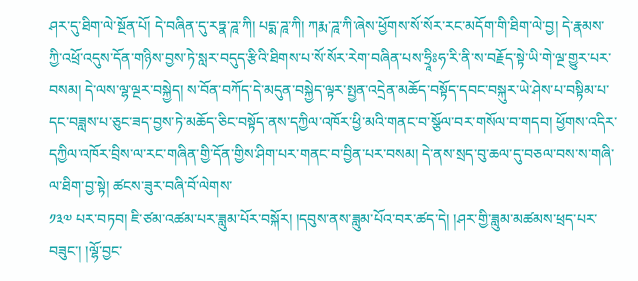ཤར་དུ་ཐིག་ལེ་སྔོན་པོ། དེ་བཞིན་དུ་རཏྣ་ཌཱ་ཀི། པདྨ་ཌཱ་ཀི། ཀརྨ་ཌཱ་ཀི་ཞེས་ཕྱོགས་སོ་སོར་རང་མདོག་གི་ཐིག་ལེ་བྱ། དེ་རྣམས་ཀྱི་འཕྲོ་འདུས་དོན་གཉིས་བྱས་ཏེ་སླར་བདུད་རྩིའི་ཐིགས་པ་སོ་སོར་རེག་བཞིན་པས་ཧྲཱིཿཧ་རི་ནི་ས་བརྗོད་སྟེ་ཡི་གེ་ལྔ་གྱུར་པར་བསམ། དེ་ལས་ལྷ་ལྔར་བསྐྱེད། ས་བོན་བཀོད་དེ་མདུན་བསྐྱེད་ལྟར་སྤྱན་འདྲེན་མཆོད་བསྟོད་དབང་བསྐུར་ཡེ་ཤེས་པ་བསྟིམ་པ་དང་བཟླས་པ་ཅུང་ཟད་བྱས་ཏེ་མཆོད་ཅིང་བསྟོད་ནས་དཀྱིལ་འཁོར་ཕྱི་མའི་གནང་བ་སྩོལ་བར་གསོལ་བ་གདབ། ཕྱོགས་འདིར་དཀྱིལ་འཁོར་བྲིས་ལ་རང་གཞིན་གྱི་དོན་གྱིས་ཤིག་པར་གནང་བ་བྱིན་པར་བསམ། དེ་ནས་སྲད་བུ་ཆལ་དུ་བཅལ་བས་ས་གཞི་ལ་ཐིག་བྱ་སྟེ། ཚངས་ཟུར་བཞི་བོ་ལེགས་
༡༣༧ པར་བཏབ། ཇི་ཙམ་འཚམ་པར་ཟླུམ་པོར་བསྐོར། །དབུས་ནས་ཟླུམ་པོའ་བར་ཚད་དེ། །ཤར་གྱི་ཟླུམ་མཚམས་ཕྲད་པར་བཟུང་། །ལྷོ་བྱང་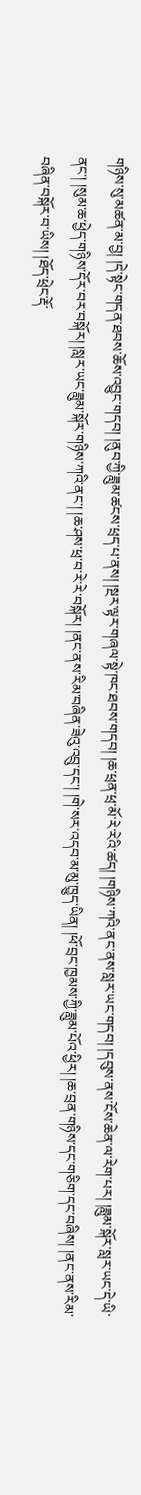གཉིས་སུ་མཚན་མ་བྱ། །དེ་སྟེང་གདན་ཐབས་ཆོས་འབྱུང་གདབ། །ནུབ་ཀྱི་ཟླུམ་ཚངས་ཕྲད་པ་ནས། །སྔར་ལྟར་གཞལ་སྟེ་ཁང་ཐབས་གདབ། །ཆ་ཕྲན་ཕྲ་མོ་རེ་རེའི་ཚད། །གཉིས་ཀའི་ནང་ནས་སླར་ཡང་གདབ། །དབུས་ནས་ངོས་ཆེན་ལ་རེག་པར། །ཟླུམ་སྐོར་སླར་ཡང་དེ་ཡི་ནང་། །སུམ་ཆ་ཕྱེད་གཉིས་དོར་བར་བསྐོར། །སླར་ཡང་ཟླུམ་སྐོར་གཉིས་ཀའི་ནང་། །ཆ་ཤས་ཕྲ་བ་རེ་རེ་བསྐོར། །ནང་ནས་རིམ་བཞིན་ཟེའུ་འབྲུ་དང་། །གེ་སར་འདབ་མ་མུ་ཁྱུད་ཡིན། །ཕོ་བྲང་ཁྱམས་ཀྱི་ཟླུམ་པོའ་ཕྱིར། །ཆ་བྲན་གཉིས་དང་གཅིག་དང་བཞིས། །ནང་ནས་རིམ་བཞིན་བསྐོར་བ་ཡིས། །ཐོད་ཕྲེང་རྡོ་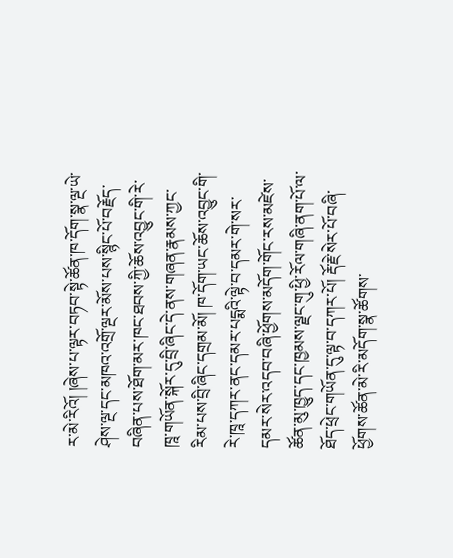ར་མེ་རིའོ། །ཞེས་པ་ལྟར་བཏབ་སྟེ་ཚོན་ཁ་དོག་སྣ་ལྔ་ཡེ་ཤེས་ལྔ་དང་མཁའ་འགྲོ་ལྔར་མོས་པས་སྙིང་པོ་བརྗོད་བཞིན་པས་ཐོག་མར་ཁང་ཐབས་ཀྱི་ཆོས་འབྱུང་གི་རེ་ཁཱ་གཡོན་སྐོར་དུ་བྲི་ཞིང་དེ་ནས་གཞན་རྣམས་ཀྱང་རིམ་པས་བྲི་ཞིང་དགྲམ་མོ། ཁ་དོག་ཡང་ཆོས་འབྱུང་གི་རེ་ཁཱ་དཀར་ནང་དམར་པདྨའི་ལྟེ་བ་དམར་གེ་སར་དམར་སེར་འདབ་བཞི་ཕྱོགས་མདོག་གོང་རས་མཛེས་ཚོན་མུ་ཁྱུད་དང་ཁྱམས་ལྗང་གུ་ཕྱི་རོལ་གཞི་ནག་པོ་ལ་ཐོད་ཕྲེང་གཡོན་དུ་ལྟ་བ་དཀར་པོ། རྡོ་རྗེ་སེར་པོ་བཞི་ཕྱོགས་ཚོན་མེ་རི་མདོག་སྣ་ཚོགས་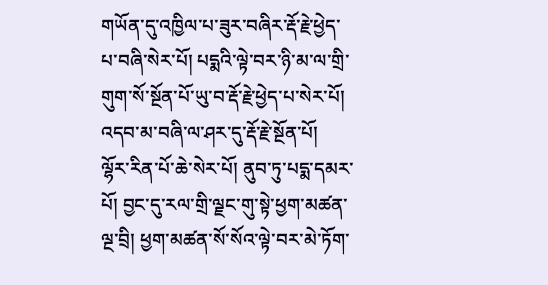གཡོན་དུ་འཁྱིལ་པ་ཟུར་བཞིར་རྡོ་རྗེ་ཕྱེད་པ་བཞི་སེར་པོ། པདྨའི་ལྟེ་བར་ཉི་མ་ལ་གྲི་གུག་སོ་སྔོན་པོ་ཡུ་བ་རྡོ་རྗེ་ཕྱེད་པ་སེར་པོ། འདབ་མ་བཞི་ལ་ཤར་དུ་རྡོ་རྗེ་སྔོན་པོ། ལྷོར་རིན་པོ་ཆེ་སེར་པོ། ནུབ་ཏུ་པདྨ་དམར་པོ། བྱང་དུ་རལ་གྲི་ལྗང་གུ་སྟེ་ཕྱག་མཚན་ལྔ་བྲི། ཕྱག་མཚན་སོ་སོའ་ལྟེ་བར་མེ་ཏོག་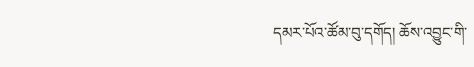དམར་པོའ་ཚོམ་བུ་དགོད། ཆོས་འབྱུང་གི་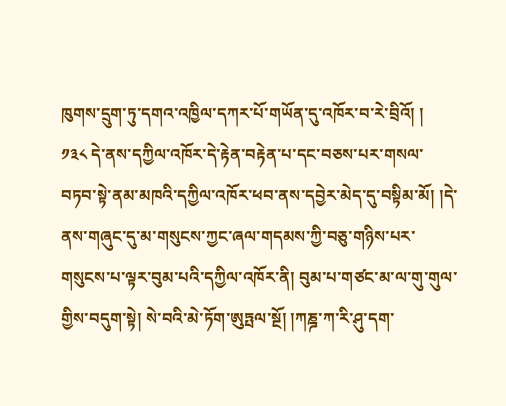ཁུགས་དྲུག་ཏུ་དགའ་འཁྱིལ་དཀར་པོ་གཡོན་དུ་འཁོར་བ་རེ་བྲིའོ། །
༡༣༨ དེ་ནས་དཀྱིལ་འཁོར་དེ་རྟེན་བརྟེན་པ་དང་བཅས་པར་གསལ་བཏབ་སྟེ་ནམ་མཁའི་དཀྱིལ་འཁོར་ཕབ་ནས་དབྱེར་མེད་དུ་བསྟིམ་མོ། །དེ་ནས་གཞུང་དུ་མ་གསུངས་ཀྱང་ཞལ་གདམས་ཀྱི་བཅུ་གཉིས་པར་གསུངས་པ་ལྟར་བུམ་པའི་དཀྱིལ་འཁོར་ནི། བུམ་པ་གཙང་མ་ལ་གུ་གུལ་གྱིས་བདུག་སྟེ། སེ་བའི་མེ་ཏོག་ཨུཏྤལ་སྔོ། །ཀཎྜ་ཀ་རི་ཤུ་དག་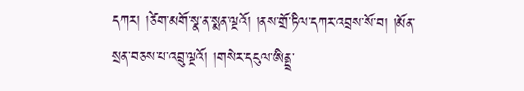དཀར། །ཙེག་མགོ་སྣ་ན་སྨན་ལྔའོ། །ནས་གྲོ་ཏིལ་དཀར་འབྲས་སོ་བ། །མོན་སྲན་བཅས་པ་འབྲུ་ལྔའོ། །གསེར་དངུལ་ཨིནྡྲ་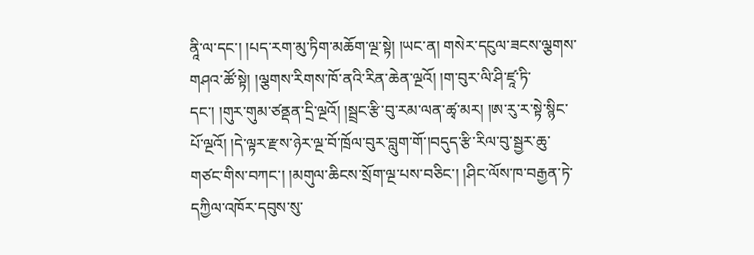ནཱི་ལ་དང་། །པད་རག་མུ་ཏིག་མཆོག་ལྔ་སྟེ། །ཡང་ན། གསེར་དངུལ་ཟངས་ལྕགས་གཤའ་ཚོ་སྟེ། །ལྕགས་རིགས་ཁོ་ནའི་རིན་ཆེན་ལྔའོ། །ག་བུར་ལི་ཤི་ཛཱ་ཏི་དང་། །གུར་གུམ་ཙནྡན་དྲི་ལྔའོ། །སྦྲང་རྩི་བུ་རམ་ལན་ཚྭ་མར། །ཨ་རུ་ར་སྟེ་སྙིང་པོ་ལྔའོ། །དེ་ལྟར་རྫས་ཉེར་ལྔ་བོ་ཁྲོལ་བུར་བླུག་གོ་།བདུད་རྩི་རིལ་བུ་སྦྱར་ཆུ་གཙང་གིས་བཀང་། །མགུལ་ཆིངས་སྲོག་ལྔ་པས་བཅིང་། །ཤིང་ལོས་ཁ་བརྒྱན་ཏེ་དཀྱིལ་འཁོར་དབུས་སུ་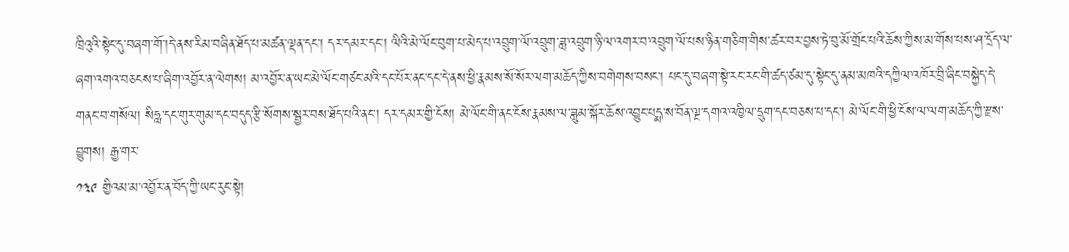ཁྲིའུའི་སྟེང་དུ་བཞག་གོ་།དེ་ནས་རིམ་བཞིན་ཐོད་པ་མཚན་ལྡན་དང་། དར་དམར་དང་། ལིའི་མེ་ལོང་བུག་པ་མེད་པ་འབྲུག་ལོ་འབྲུག་ཟླ་འབྲུག་ཉི་ལ་འགར་བ་འབྲུག་ལོ་པས་ཉིན་གཅིག་གིས་ཚར་བར་བྱས་ཏེ་བུ་མོ་གྲོང་པའི་ཆོས་ཀྱིས་མ་གོས་པས་ཤ་དྲོད་ལ་ཞག་འགའ་བཅངས་པ་ཞིག་འབྱོར་ན་ལེགས། མ་འབྱོར་ན་ཡང་མེ་ལོང་གཙང་མའི་དང་པོར་ནང་དང་དེ་ནས་ཕྱི་རྣམས་སོ་སོར་ལག་མཆོད་ཀྱིས་བགེགས་བསང་། པང་དུ་བཞག་སྟེ་རང་རང་གི་ཚད་ཙམ་དུ་སྟེང་དུ་ནམ་མཁའི་དཀྱིལ་འཁོར་བྲི་ཞིང་བསྐྱེད་དེ་གནང་བ་གསོལ། སིཧླ་དང་གུར་གུམ་དང་བདུད་རྩི་སོགས་སྦྱར་བས་ཐོད་པའི་ནང་། དར་དམར་གྱི་ངོས། མེ་ལོང་གི་ནང་ངོས་རྣམས་ལ་ཟླུམ་སྐོར་ཆོས་འབྱུང་པདྨ་ས་བོན་ལྔ་དགའ་འཁྱིལ་དྲུག་དང་བཅས་པ་དང་། མེ་ལོང་གི་ཕྱི་ངོས་ལ་ལག་མཆོད་ཀྱི་རྫས་བྱུགས། རྒྱ་གར་
༡༣༩ གྱིའམ་མ་འབྱོར་ན་བོད་ཀྱི་ཡང་རུང་སྟེ།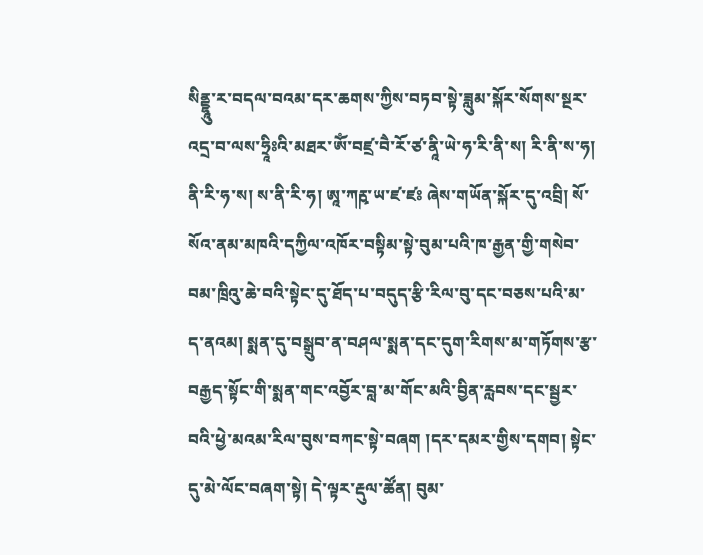སིནྡྷཱུ་ར་བདལ་བའམ་དར་ཆགས་ཀྱིས་བཏབ་སྟེ་ཟླུམ་སྐོར་སོགས་སྔར་འདྲ་བ་ལས་ཧྲཱིཿའི་མཐར་ༀ་བཛྲ་བཻ་རོ་ཙ་ནཱི་ཡེ་ཧ་རི་ནི་ས། རི་ནི་ས་ཧ། ནི་རི་ཧ་ས། ས་ནི་རི་ཧ། ཨཱ་ཀརྵ་ཡ་ཛ་ཛཿ ཞེས་གཡོན་སྐོར་དུ་འབྲི། སོ་སོའ་ནམ་མཁའི་དཀྱིལ་འཁོར་བསྟིམ་སྟེ་བུམ་པའི་ཁ་རྒྱན་གྱི་གསེབ་བམ་ཁྲིའུ་ཆེ་བའི་སྟེང་དུ་ཐོད་པ་བདུད་རྩི་རིལ་བུ་དང་བཅས་པའི་མ་ད་ནའམ། སྨན་དུ་བསྒྲུབ་ན་བཤལ་སྨན་དང་དུག་རིགས་མ་གཏོགས་རྩ་བརྒྱད་སྟོང་གི་སྨན་གང་འབྱོར་བླ་མ་གོང་མའི་བྱིན་རླབས་དང་སྦྱར་བའི་ཕྱེ་མའམ་རིལ་བུས་བཀང་སྟེ་བཞག །དར་དམར་གྱིས་དགབ། སྟེང་དུ་མེ་ལོང་བཞག་སྟེ། དེ་ལྟར་རྡུལ་ཚོན། བུམ་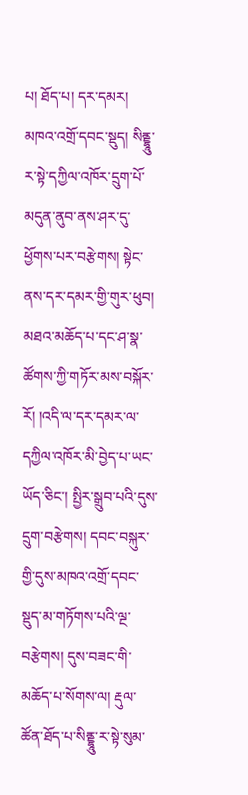པ། ཐོད་པ། དར་དམར། མཁའ་འགྲོ་དབང་སྡུད། སིནྡྷཱུ་ར་སྟེ་དཀྱིལ་འཁོར་དྲུག་པོ་མདུན་ནུབ་ནས་ཤར་དུ་ཕྱོགས་པར་བརྩེགས། སྟེང་ནས་དར་དམར་གྱི་གུར་ཕུབ། མཐའ་མཆོད་པ་དང་ཤ་སྣ་ཚོགས་ཀྱི་གཏོར་མས་བསྐོར་རོ། །འདི་ལ་དར་དམར་ལ་དཀྱིལ་འཁོར་མི་བྱེད་པ་ཡང་ཡོད་ཅིང་། སྤྱིར་སྒྲུབ་པའི་དུས་དྲུག་བརྩེགས། དབང་བསྐུར་གྱི་དུས་མཁའ་འགྲོ་དབང་སྡུད་མ་གཏོགས་པའི་ལྔ་བརྩེགས། དུས་བཟང་གི་མཆོད་པ་སོགས་ལ། རྡུལ་ཚོན་ཐོད་པ་སིནྡྷཱུ་ར་སྟེ་སུམ་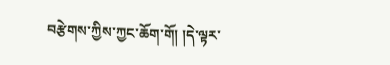བརྩེགས་ཀྱིས་ཀྱང་ཆོག་གོ། །དེ་ལྟར་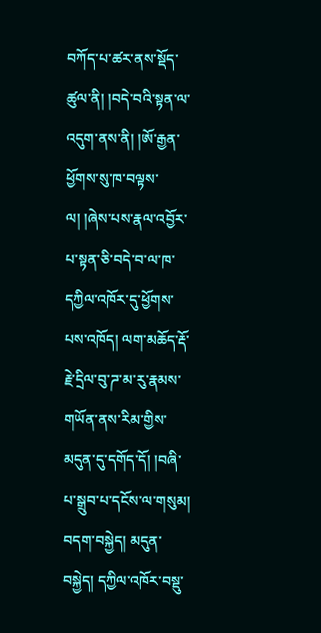བཀོད་པ་ཚར་ནས་སྡོད་ཚུལ་ནི། །བདེ་བའི་སྟན་ལ་འདུག་ནས་ནི། །ཨོ་རྒྱན་ཕྱོགས་སུ་ཁ་བལྟས་ལ། །ཞེས་པས་རྣལ་འབྱོར་པ་སྟན་ཅི་བདེ་བ་ལ་ཁ་དཀྱིལ་འཁོར་དུ་ཕྱོགས་པས་འཁོད། ལག་མཆོད་རྡོ་རྗེ་དྲིལ་བུ་ཌ་མ་རུ་རྣམས་གཡོན་ནས་རིམ་གྱིས་མདུན་དུ་དགོད་དོ། །བཞི་པ་སྒྲུབ་པ་དངོས་ལ་གསུམ། བདག་བསྐྱེད། མདུན་བསྐྱེད། དཀྱིལ་འཁོར་བསྡུ་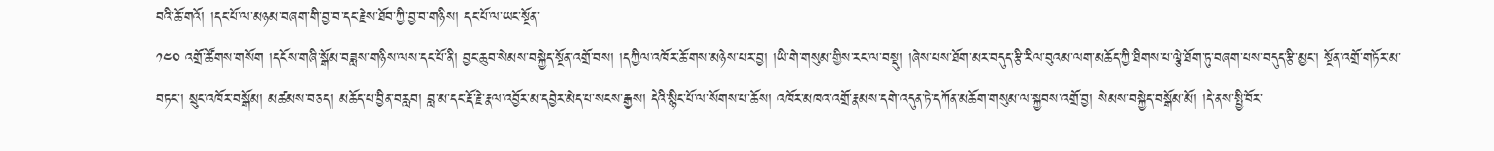བའི་ཆོ་གའོ། །དང་པོ་ལ་མཉམ་བཞག་གི་བྱ་བ་དང་རྗེས་ཐོབ་ཀྱི་བྱ་བ་གཉིས། དང་པོ་ལ་ཡང་སྔོན་
༡༤༠ འགྲོ་ཚོགས་གསོག །དངོས་གཞི་སྒོམ་བཟླས་གཉིས་ལས་དང་པོ་ནི། བྱང་ཆུབ་སེམས་བསྐྱེད་སྔོན་འགྲོ་བས། །དཀྱིལ་འཁོར་ཆོ་གས་མཉེས་པར་བྱ། །ཡི་གེ་གསུམ་གྱིས་རང་ལ་བསྡུ། །ཞེས་པས་ཐོག་མར་བདུད་རྩི་རིལ་བུའམ་ལག་མཆོད་ཀྱི་ཐིགས་པ་ལྕེ་ཐོག་ཏུ་བཞག་པས་བདུད་རྩི་མྱང་། སྔོན་འགྲོ་གཏོར་མ་བཏང་། སྲུང་འཁོར་བསྒོམ། མཚམས་བཅད། མཆོད་པ་བྱིན་བརླབ། བླ་མ་དང་རྡོ་རྗེ་རྣལ་འབྱོར་མ་དབྱེར་མེད་པ་སངས་རྒྱས། དེའི་སྙིང་པོ་ལ་སོགས་པ་ཆོས། འཁོར་མཁའ་འགྲོ་རྣམས་དགེ་འདུན་ཏེ་དཀོན་མཆོག་གསུམ་ལ་སྐྱབས་འགྲོ་བྱ། སེམས་བསྐྱེད་བསྒོམ་མོ། །དེ་ནས་སྤྱི་བོར་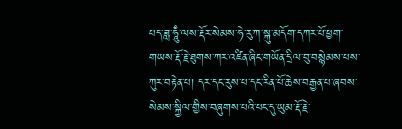པད་ཟླ་ཧཱུྃ་ལས་རྡོར་སེམས་ཧེ་རུ་ཀ་སྐུ་མདོག་དཀར་པོ་ཕྱག་གཡས་རྡོ་རྗེ་ཐུགས་ཀར་འཛིན་ཞིང་གཡོན་དྲིལ་བུ་བསྙེམས་པས་ཀུར་བརྟེན་པ། དར་དང་རུས་པ་དང་རིན་པོ་ཆེས་བརྒྱན་པ་ཞབས་སེམས་སྐྱིལ་གྱིས་བཞུགས་པའི་པང་དུ་ཡུམ་རྡོ་རྗེ་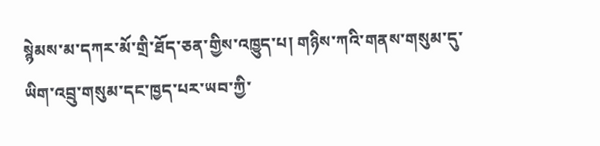སྙེམས་མ་དཀར་མོ་གྲི་ཐོད་ཅན་གྱིས་འཁྱུད་པ། གཉིས་ཀའི་གནས་གསུམ་དུ་ཡིག་འབྲུ་གསུམ་དང་ཁྱད་པར་ཡབ་ཀྱི་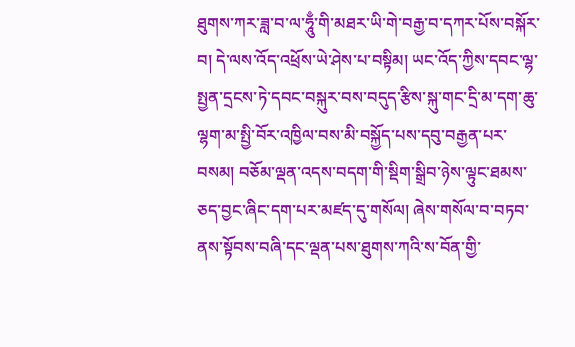ཐུགས་ཀར་ཟླ་བ་ལ་ཧཱུྃ་གི་མཐར་ཡི་གེ་བརྒྱ་བ་དཀར་པོས་བསྐོར་བ། དེ་ལས་འོད་འཕྲོས་ཡེ་ཤེས་པ་བསྟིམ། ཡང་འོད་ཀྱིས་དབང་ལྷ་སྤྱན་དྲངས་ཏེ་དབང་བསྐུར་བས་བདུད་རྩིས་སྐུ་གང་དྲི་མ་དག་ཆུ་ལྷག་མ་སྤྱི་བོར་འཁྱིལ་བས་མི་བསྐྱོད་པས་དབུ་བརྒྱན་པར་བསམ། བཅོམ་ལྡན་འདས་བདག་གི་སྡིག་སྒྲིབ་ཉེས་ལྟུང་ཐམས་ཅད་བྱང་ཞིང་དག་པར་མཛད་དུ་གསོལ། ཞེས་གསོལ་བ་བཏབ་ནས་སྟོབས་བཞི་དང་ལྡན་པས་ཐུགས་ཀའི་ས་བོན་གྱི་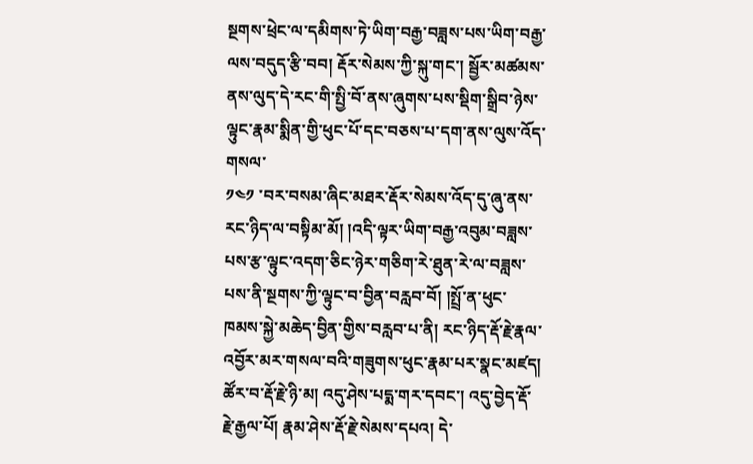སྔགས་ཕྲེང་ལ་དམིགས་ཏེ་ཡིག་བརྒྱ་བཟླས་པས་ཡིག་བརྒྱ་ལས་བདུད་རྩི་བབ། རྡོར་སེམས་ཀྱི་སྐུ་གང་། སྦྱོར་མཚམས་ནས་ལུད་དེ་རང་གི་སྤྱི་བོ་ནས་ཞུགས་པས་སྡིག་སྒྲིབ་ཉེས་ལྟུང་རྣམ་སྨིན་གྱི་ཕུང་པོ་དང་བཅས་པ་དག་ནས་ལུས་འོད་གསལ་
༡༤༡ ་བར་བསམ་ཞིང་མཐར་རྡོར་སེམས་འོད་དུ་ཞུ་ནས་རང་ཉིད་ལ་བསྟིམ་མོ། །འདི་ལྟར་ཡིག་བརྒྱ་འབུམ་བཟླས་པས་རྩ་ལྟུང་འདག་ཅིང་ཉེར་གཅིག་རེ་ཐུན་རེ་ལ་བཟླས་པས་ནི་སྔགས་ཀྱི་ལྟུང་བ་བྱིན་བརླབ་བོ། །སྤྲོ་ན་ཕུང་ཁམས་སྐྱེ་མཆེད་བྱིན་གྱིས་བརླབ་པ་ནི། རང་ཉིད་རྡོ་རྗེ་རྣལ་འབྱོར་མར་གསལ་བའི་གཟུགས་ཕུང་རྣམ་པར་སྣང་མཛད། ཚོར་བ་རྡོ་རྗེ་ཉི་མ། འདུ་ཤེས་པདྨ་གར་དབང་། འདུ་བྱེད་རྡོ་རྗེ་རྒྱལ་པོ། རྣམ་ཤེས་རྡོ་རྗེ་སེམས་དཔའ། དེ་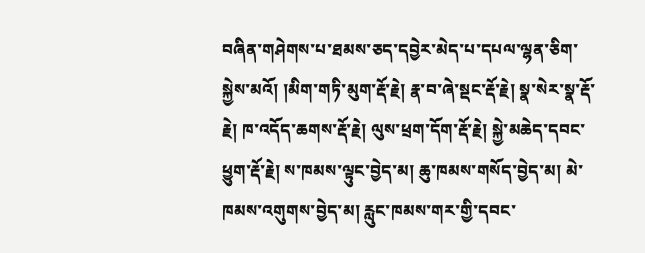བཞིན་གཤེགས་པ་ཐམས་ཅད་དབྱེར་མེད་པ་དཔལ་ལྷན་ཅིག་སྐྱེས་མའོ། །མིག་གཏི་མུག་རྡོ་རྗེ། རྣ་བ་ཞེ་སྡང་རྡོ་རྗེ། སྣ་སེར་སྣ་རྡོ་རྗེ། ཁ་འདོད་ཆགས་རྡོ་རྗེ། ལུས་ཕྲག་དོག་རྡོ་རྗེ། སྐྱེ་མཆེད་དབང་ཕྱུག་རྡོ་རྗེ། ས་ཁམས་ལྟུང་བྱེད་མ། ཆུ་ཁམས་གསོད་བྱེད་མ། མེ་ཁམས་འགུགས་བྱེད་མ། རླུང་ཁམས་གར་གྱི་དབང་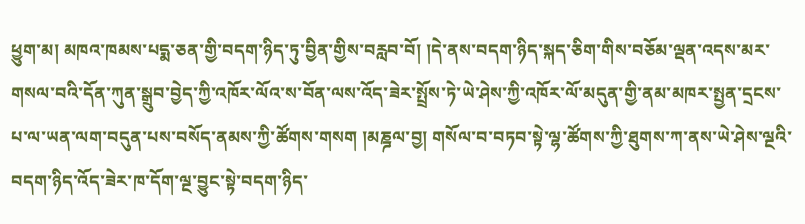ཕྱུག་མ། མཁའ་ཁམས་པདྨ་ཅན་གྱི་བདག་ཉིད་ཏུ་བྱིན་གྱིས་བརླབ་བོ། །དེ་ནས་བདག་ཉིད་སྐད་ཅིག་གིས་བཅོམ་ལྡན་འདས་མར་གསལ་བའི་དོན་ཀུན་སྒྲུབ་བྱེད་ཀྱི་འཁོར་ལོའ་ས་བོན་ལས་འོད་ཟེར་སྤྲོས་ཏེ་ཡེ་ཤེས་ཀྱི་འཁོར་ལོ་མདུན་གྱི་ནམ་མཁར་སྤྱན་དྲངས་པ་ལ་ཡན་ལག་བདུན་པས་བསོད་ནམས་ཀྱི་ཚོགས་གསག །མཎྜལ་བྱ། གསོལ་བ་བཏབ་སྟེ་ལྷ་ཚོགས་ཀྱི་ཐུགས་ཀ་ནས་ཡེ་ཤེས་ལྔའི་བདག་ཉིད་འོད་ཟེར་ཁ་དོག་ལྔ་བྱུང་སྟེ་བདག་ཉིད་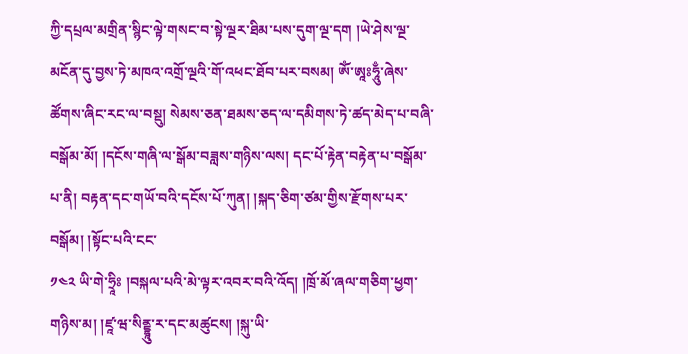ཀྱི་དཔྲལ་མགྲིན་སྙིང་ལྟེ་གསང་བ་སྟེ་ལྔར་ཐིམ་པས་དུག་ལྔ་དག །ཡེ་ཤེས་ལྔ་མངོན་དུ་བྱས་ཏེ་མཁའ་འགྲོ་ལྔའི་གོ་འཕང་ཐོབ་པར་བསམ། ༀ་ཨཱཿཧཱུྃ་ཞེས་ཚོགས་ཞིང་རང་ལ་བསྡུ། སེམས་ཅན་ཐམས་ཅད་ལ་དམིགས་ཏེ་ཚད་མེད་པ་བཞི་བསྒོམ་མོ། །དངོས་གཞི་ལ་སྒོམ་བཟླས་གཉིས་ལས། དང་པོ་རྟེན་བརྟེན་པ་བསྒོམ་པ་ནི། བརྟན་དང་གཡོ་བའི་དངོས་པོ་ཀུན། །སྐད་ཅིག་ཙམ་གྱིས་རྫོགས་པར་བསྒོམ། །སྟོང་པའི་ངང་
༡༤༢ ཡི་གེ་ཧྲཱིཿ །བསྐལ་པའི་མེ་ལྟར་འབར་བའི་འོད། །ཁྲོ་མོ་ཞལ་གཅིག་ཕྱག་གཉིས་མ། །ཛཱ་ཝ་སིནྡྷཱུ་ར་དང་མཚུངས། །སྐུ་ཡི་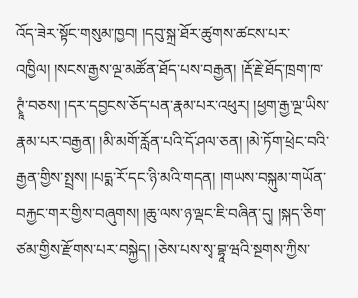འོད་ཟེར་སྟོང་གསུམ་ཁྱབ། །དབུ་སྐྲ་ཐོར་ཚུགས་ཚངས་པར་འཁྱིལ། །སངས་རྒྱས་ལྔ་མཚོན་ཐོད་པས་བརྒྱན། །རྡོ་རྗེ་ཐོད་ཁྲག་ཁ་ཊྭཱཾ་བཅས། །དར་དབྱངས་ཅོད་པན་རྣམ་པར་འཕུར། །ཕྱག་རྒྱ་ལྔ་ཡིས་རྣམ་པར་བརྒྱན། །མི་མགོ་རློན་པའི་དོ་ཤལ་ཅན། །མེ་ཏོག་ཕྲེང་བའི་རྒྱན་གྱིས་སྤྲས། །པདྨ་རོ་དང་ཉི་མའི་གདན། །གཡས་བསྐུམ་གཡོན་བརྐྱང་གར་གྱིས་བཞུགས། །ཆུ་ལས་ཉ་ལྡང་ཇི་བཞིན་དུ། །སྐད་ཅིག་ཙམ་གྱིས་རྫོགས་པར་བསྐྱེད། །ཅེས་པས་སྭ་བྷཱ་ཝའི་སྔགས་ཀྱིས་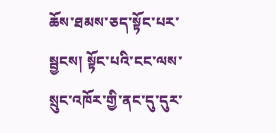ཆོས་ཐམས་ཅད་སྟོང་པར་སྦྱངས། སྟོང་པའི་ངང་ལས་སྲུང་འཁོར་གྱི་ནང་དུ་དུར་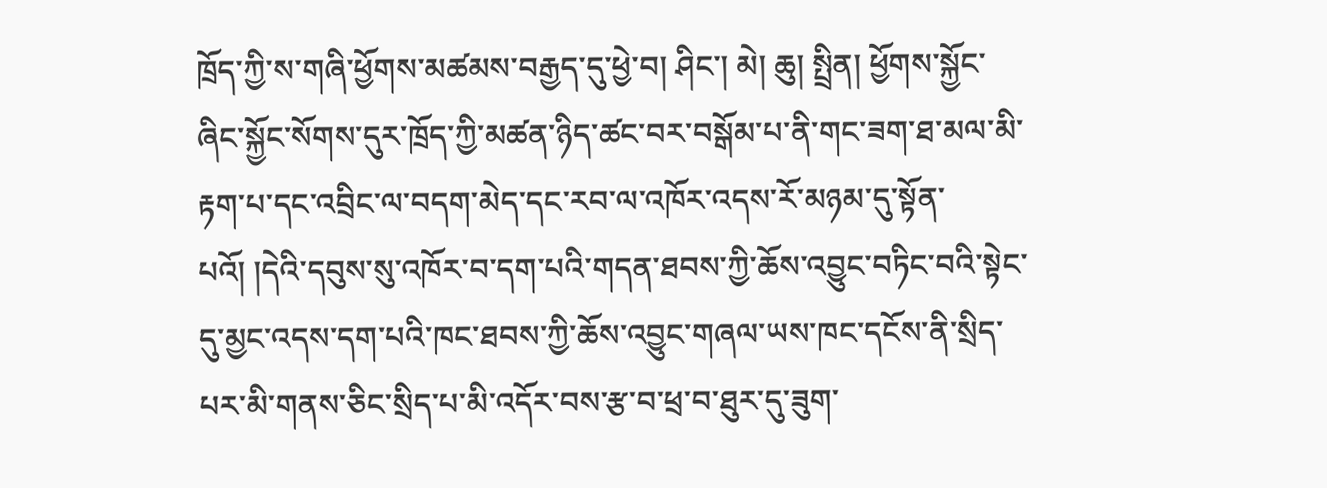ཁྲོད་ཀྱི་ས་གཞི་ཕྱོགས་མཚམས་བརྒྱད་དུ་ཕྱེ་བ། ཤིང་། མེ། ཆུ། སྤྲིན། ཕྱོགས་སྐྱོང་ཞིང་སྐྱོང་སོགས་དུར་ཁྲོད་ཀྱི་མཚན་ཉིད་ཚང་བར་བསྒོམ་པ་ནི་གང་ཟག་ཐ་མལ་མི་རྟག་པ་དང་འབྲིང་ལ་བདག་མེད་དང་རབ་ལ་འཁོར་འདས་རོ་མཉམ་དུ་སྟོན་པའོ། །དེའི་དབུས་སུ་འཁོར་བ་དག་པའི་གདན་ཐབས་ཀྱི་ཆོས་འབྱུང་བཏིང་བའི་སྟེང་དུ་མྱང་འདས་དག་པའི་ཁང་ཐབས་ཀྱི་ཆོས་འབྱུང་གཞལ་ཡས་ཁང་དངོས་ནི་སྲིད་པར་མི་གནས་ཅིང་སྲིད་པ་མི་འདོར་བས་རྩ་བ་ཕྲ་བ་ཐུར་དུ་ཟུག་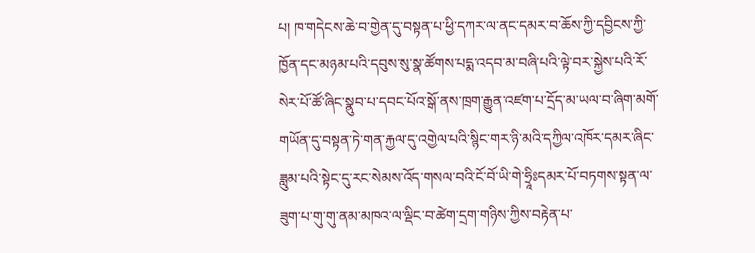པ། ཁ་གདེངས་ཆེ་བ་གྱེན་དུ་བསྟན་པ་ཕྱི་དཀར་ལ་ནང་དམར་བ་ཆོས་ཀྱི་དབྱིངས་ཀྱི་ཁྱོན་དང་མཉམ་པའི་དབུས་སུ་སྣ་ཚོགས་པདྨ་འདབ་མ་བཞི་པའི་ལྟེ་བར་སྐྱེས་པའི་རོ་སེར་པོ་ཚོ་ཞིང་སྣུབ་པ་དབང་པོའ་སྒོ་ནས་ཁྲག་རྒྱུན་འཛག་པ་དྲོད་མ་ཡལ་བ་ཞིག་མགོ་གཡོན་དུ་བསྟན་ཏེ་གན་རྐྱལ་དུ་འགྱེལ་པའི་སྙིང་གར་ཉི་མའི་དཀྱིལ་འཁོར་དམར་ཞིང་ཟླུམ་པའི་སྟེང་དུ་རང་སེམས་འོད་གསལ་བའི་ངོ་བོ་ཡི་གེ་ཧྲཱིཿདམར་པོ་བཏགས་སྟན་ལ་ཟུག་པ་གུ་གུ་ནམ་མཁའ་ལ་ལྡིང་བ་ཚེག་དྲག་གཉིས་ཀྱིས་བརྟེན་པ་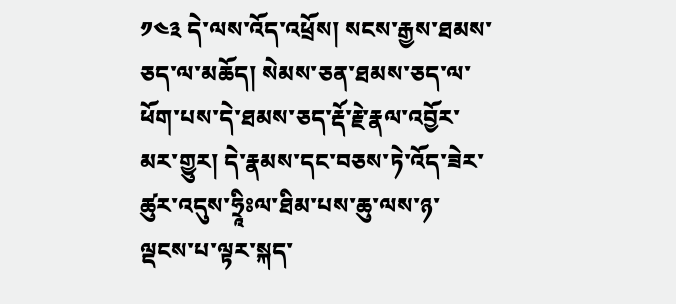༡༤༣ དེ་ལས་འོད་འཕྲོས། སངས་རྒྱས་ཐམས་ཅད་ལ་མཆོད། སེམས་ཅན་ཐམས་ཅད་ལ་ཕོག་པས་དེ་ཐམས་ཅད་རྡོ་རྗེ་རྣལ་འབྱོར་མར་གྱུར། དེ་རྣམས་དང་བཅས་ཏེ་འོད་ཟེར་ཚུར་འདུས་ཧྲཱིཿལ་ཐིམ་པས་ཆུ་ལས་ཉ་ལྡངས་པ་ལྟར་སྐད་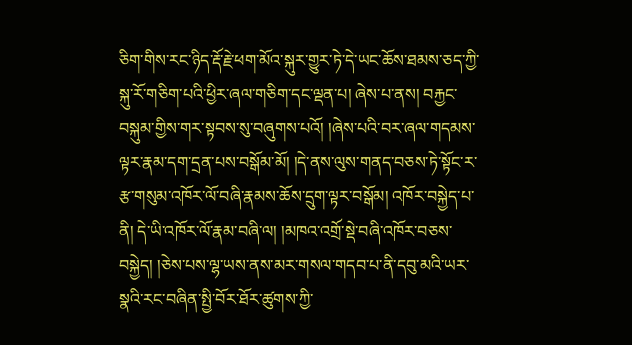ཅིག་གིས་རང་ཉིད་རྡོ་རྗེ་ཕག་མོའ་སྐུར་གྱུར་ཏེ་དེ་ཡང་ཆོས་ཐམས་ཅད་ཀྱི་སྐུ་རོ་གཅིག་པའི་ཕྱིར་ཞལ་གཅིག་དང་ལྡན་པ། ཞེས་པ་ནས། བརྐྱང་བསྐུམ་གྱིས་གར་སྟབས་སུ་བཞུགས་པའོ། །ཞེས་པའི་བར་ཞལ་གདམས་ལྟར་རྣམ་དག་དྲན་པས་བསྒོམ་མོ། །དེ་ནས་ལུས་གནད་བཅས་ཏེ་སྟོང་ར་རྩ་གསུམ་འཁོར་ལོ་བཞི་རྣམས་ཆོས་དྲུག་ལྟར་བསྒོམ། འཁོར་བསྐྱེད་པ་ནི། དེ་ཡི་འཁོར་ལོ་རྣམ་བཞི་ལ། །མཁའ་འགྲོ་སྡེ་བཞི་འཁོར་བཅས་བསྐྱེད། །ཅེས་པས་ལྷ་ཡས་ནས་མར་གསལ་གདབ་པ་ནི་དབུ་མའི་ཡར་སྣའི་རང་བཞིན་སྤྱི་བོར་ཐོར་ཚུགས་ཀྱི་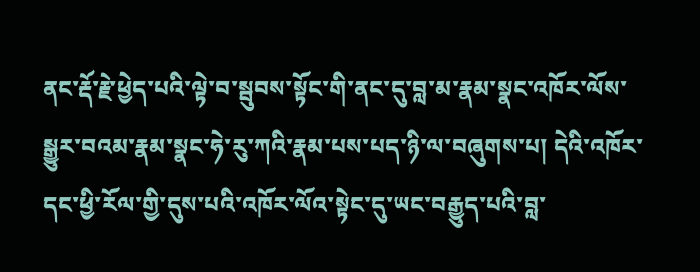ནང་རྡོ་རྗེ་ཕྱེད་པའི་ལྟེ་བ་སྦུབས་སྟོང་གི་ནང་དུ་བླ་མ་རྣམ་སྣང་འཁོར་ལོས་སྒྱུར་བའམ་རྣམ་སྣང་ཧེ་རུ་ཀའི་རྣམ་པས་པད་ཉི་ལ་བཞུགས་པ། དེའི་འཁོར་དང་ཕྱི་རོལ་གྱི་དུས་པའི་འཁོར་ལོའ་སྟེང་དུ་ཡང་བརྒྱུད་པའི་བླ་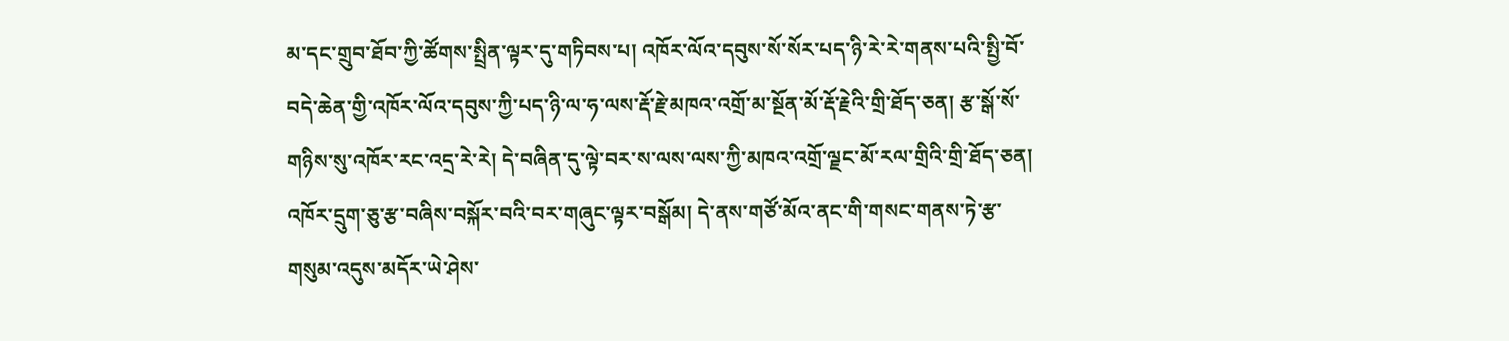མ་དང་གྲུབ་ཐོབ་ཀྱི་ཚོགས་སྤྲིན་ལྟར་དུ་གཏིབས་པ། འཁོར་ལོའ་དབུས་སོ་སོར་པད་ཉི་རེ་རེ་གནས་པའི་སྤྱི་བོ་བདེ་ཆེན་གྱི་འཁོར་ལོའ་དབུས་ཀྱི་པད་ཉི་ལ་ཧ་ལས་རྡོ་རྗེ་མཁའ་འགྲོ་མ་སྔོན་མོ་རྡོ་རྗེའི་གྲི་ཐོད་ཅན། རྩ་སྒོ་སོ་གཉིས་སུ་འཁོར་རང་འདྲ་རེ་རེ། དེ་བཞིན་དུ་ལྟེ་བར་ས་ལས་ལས་ཀྱི་མཁའ་འགྲོ་ལྗང་མོ་རལ་གྲིའི་གྲི་ཐོད་ཅན། འཁོར་དྲུག་ཅུ་རྩ་བཞིས་བསྐོར་བའི་བར་གཞུང་ལྟར་བསྒོམ། དེ་ནས་གཙོ་མོའ་ནང་གི་གསང་གནས་ཏེ་རྩ་གསུམ་འདུས་མདོར་ཡེ་ཤེས་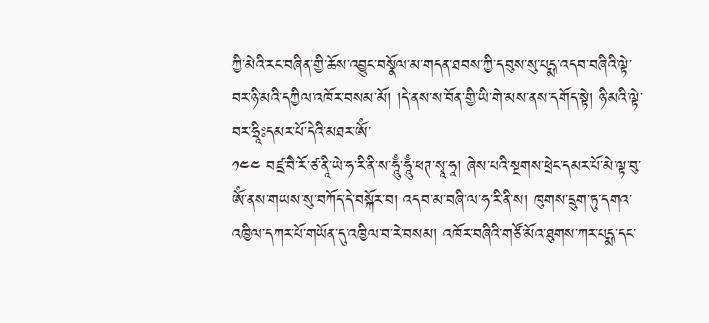ཀྱི་མེའི་རང་བཞིན་གྱི་ཆོས་འབྱུང་བསྣོལ་མ་གདན་ཐབས་ཀྱི་དབུས་སུ་པདྨ་འདབ་བཞིའི་ལྟེ་བར་ཉི་མའི་དཀྱིལ་འཁོར་བསམ་མོ། །དེ་ནས་ས་བོན་གྱི་ཡི་གེ་མས་ནས་དགོད་སྟེ། ཉི་མའི་ལྟེ་བར་ཧྲཱིཿདམར་པོ་དེའི་མཐར་ༀ་
༡༤༤ བཛྲ་བཻ་རོ་ཙ་ནཱི་ཡེ་ཧ་རི་ནི་ས་ཧཱུྃ་ཧཱུྃ་ཕཊ་སྭཱ་ཧཱ། ཞེས་པའི་སྔགས་ཕྲེང་དམར་པོ་མེ་ལྟ་བུ་ༀ་ནས་གཡས་སུ་བཀོད་དེ་བསྐོར་བ། འདབ་མ་བཞི་ལ་ཧ་རི་ནི་ས། ཁུགས་དྲུག་ཏུ་དགའ་འཁྱིལ་དཀར་པོ་གཡོན་དུ་འཁྱིལ་བ་རེ་བསམ། འཁོར་བཞིའི་གཙོ་མོའ་ཐུགས་ཀར་པདྨ་དང་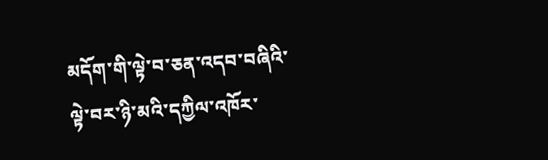མདོག་གི་ལྟེ་བ་ཅན་འདབ་བཞིའི་ལྟེ་བར་ཉི་མའི་དཀྱིལ་འཁོར་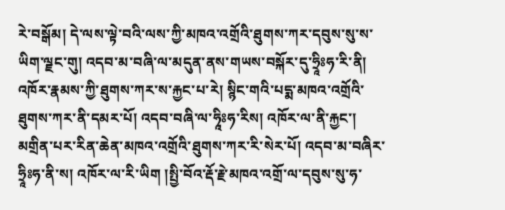རེ་བསྒོམ། དེ་ལས་ལྟེ་བའི་ལས་ཀྱི་མཁའ་འགྲོའི་ཐུགས་ཀར་དབུས་སུ་ས་ཡིག་ལྗང་གུ། འདབ་མ་བཞི་ལ་མདུན་ནས་གཡས་བསྐོར་དུ་ཧྲཱིཿཧ་རི་ནི། འཁོར་རྣམས་ཀྱི་ཐུགས་ཀར་ས་རྐྱང་པ་རེ། སྙིང་གའི་པདྨ་མཁའ་འགྲོའི་ཐུགས་ཀར་ནི་དམར་པོ། འདབ་བཞི་ལ་ཧཱིཿཧ་རིས། འཁོར་ལ་ནི་རྐྱང་། མགྲིན་པར་རིན་ཆེན་མཁའ་འགྲོའི་ཐུགས་ཀར་རི་སེར་པོ། འདབ་མ་བཞིར་ཧྲཱིཿཧ་ནི་ས། འཁོར་ལ་རི་ཡིག །སྤྱི་བོའ་རྡོ་རྗེ་མཁའ་འགྲོ་ལ་དབུས་སུ་ཧ་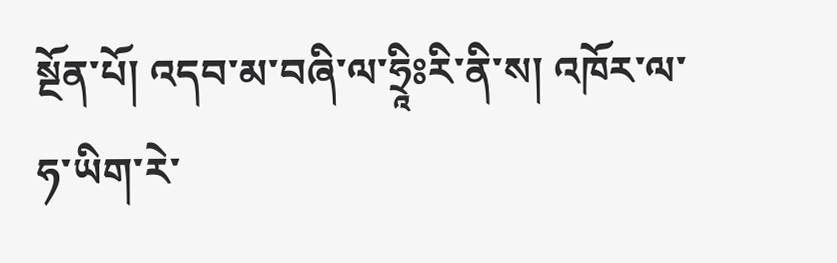སྔོན་པོ། འདབ་མ་བཞི་ལ་ཧྲཱིཿརི་ནི་ས། འཁོར་ལ་ཧ་ཡིག་རེ་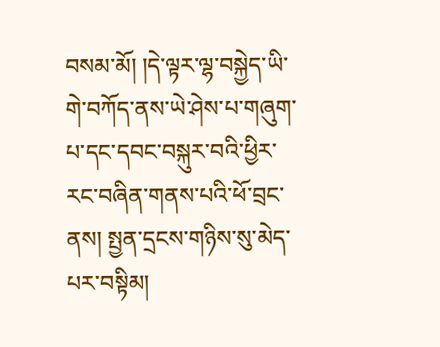བསམ་མོ། །དེ་ལྟར་ལྷ་བསྐྱེད་ཡི་གེ་བཀོད་ནས་ཡེ་ཤེས་པ་གཞུག་པ་དང་དབང་བསྐུར་བའི་ཕྱིར་རང་བཞིན་གནས་པའི་ཕོ་བྲང་ནས། སྤྱན་དྲངས་གཉིས་སུ་མེད་པར་བསྟིམ།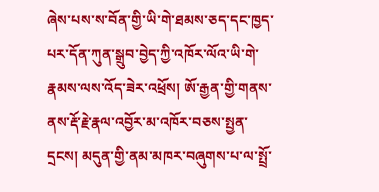ཞེས་པས་ས་བོན་གྱི་ཡི་གེ་ཐམས་ཅད་དང་ཁྱད་པར་དོན་ཀུན་སྒྲུབ་བྱེད་ཀྱི་འཁོར་ལོའ་ཡི་གེ་རྣམས་ལས་འོད་ཟེར་འཕྲོས། ཨོ་རྒྱན་གྱི་གནས་ནས་རྡོ་རྗེ་རྣལ་འབྱོར་མ་འཁོར་བཅས་སྤྱན་དྲངས། མདུན་གྱི་ནམ་མཁར་བཞུགས་པ་ལ་སྤྲོ་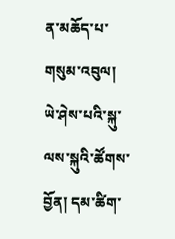ན་མཆོད་པ་གསུམ་འབུལ། ཡེ་ཤེས་པའི་སྐུ་ལས་སྐུའི་ཚོགས་བྱོན། དམ་ཚིག་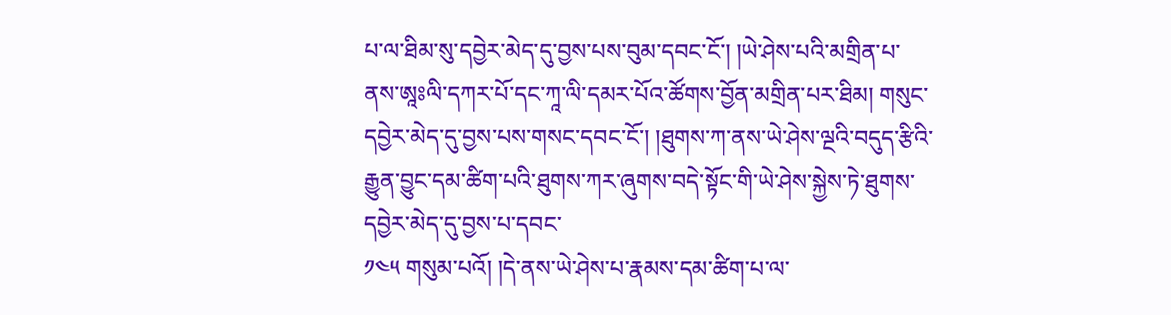པ་ལ་ཐིམ་སུ་དབྱེར་མེད་དུ་བྱས་པས་བུམ་དབང་ངོ་། །ཡེ་ཤེས་པའི་མགྲིན་པ་ནས་ཨཱཿལི་དཀར་པོ་དང་ཀཱ་ལི་དམར་པོའ་ཚོགས་བྱོན་མགྲིན་པར་ཐིམ། གསུང་དབྱེར་མེད་དུ་བྱས་པས་གསང་དབང་ངོ་། །ཐུགས་ཀ་ནས་ཡེ་ཤེས་ལྔའི་བདུད་རྩིའི་རྒྱུན་བྱུང་དམ་ཚིག་པའི་ཐུགས་ཀར་ཞུགས་བདེ་སྟོང་གི་ཡེ་ཤེས་སྐྱེས་ཏེ་ཐུགས་དབྱེར་མེད་དུ་བྱས་པ་དབང་
༡༤༥ གསུམ་པའོ། །དེ་ནས་ཡེ་ཤེས་པ་རྣམས་དམ་ཚིག་པ་ལ་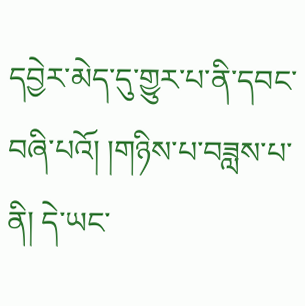དབྱེར་མེད་དུ་གྱུར་པ་ནི་དབང་བཞི་པའོ། །གཉིས་པ་བཟླས་པ་ནི། དེ་ཡང་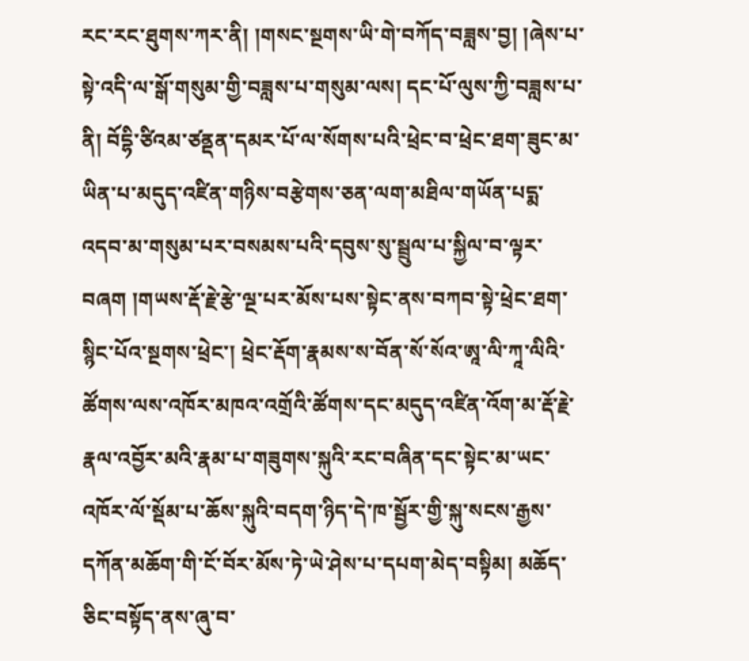རང་རང་ཐུགས་ཀར་ནི། །གསང་སྔགས་ཡི་གེ་བཀོད་བཟླས་བྱ། །ཞེས་པ་སྟེ་འདི་ལ་སྒོ་གསུམ་གྱི་བཟླས་པ་གསུམ་ལས། དང་པོ་ལུས་ཀྱི་བཟླས་པ་ནི། བོདྷི་ཙིའམ་ཙནྡན་དམར་པོ་ལ་སོགས་པའི་ཕྲེང་བ་ཕྲེང་ཐག་ཟུང་མ་ཡིན་པ་མདུད་འཛིན་གཉིས་བརྩེགས་ཅན་ལག་མཐིལ་གཡོན་པདྨ་འདབ་མ་གསུམ་པར་བསམས་པའི་དབུས་སུ་སྦྲུལ་པ་སྐྱིལ་བ་ལྟར་བཞག །གཡས་རྡོ་རྗེ་རྩེ་ལྔ་པར་མོས་པས་སྟེང་ནས་བཀབ་སྟེ་ཕྲེང་ཐག་སྙིང་པོའ་སྔགས་ཕྲེང་། ཕྲེང་རྡོག་རྣམས་ས་བོན་སོ་སོའ་ཨཱ་ལི་ཀཱ་ལིའི་ཚོགས་ལས་འཁོར་མཁའ་འགྲོའི་ཚོགས་དང་མདུད་འཛིན་འོག་མ་རྡོ་རྗེ་རྣལ་འབྱོར་མའི་རྣམ་པ་གཟུགས་སྐུའི་རང་བཞིན་དང་སྟེང་མ་ཡང་འཁོར་ལོ་སྡོམ་པ་ཆོས་སྐུའི་བདག་ཉིད་དེ་ཁ་སྦྱོར་གྱི་སྐུ་སངས་རྒྱས་དཀོན་མཆོག་གི་ངོ་བོར་མོས་ཏེ་ཡེ་ཤེས་པ་དཔག་མེད་བསྟིམ། མཆོད་ཅིང་བསྟོད་ནས་ཞུ་བ་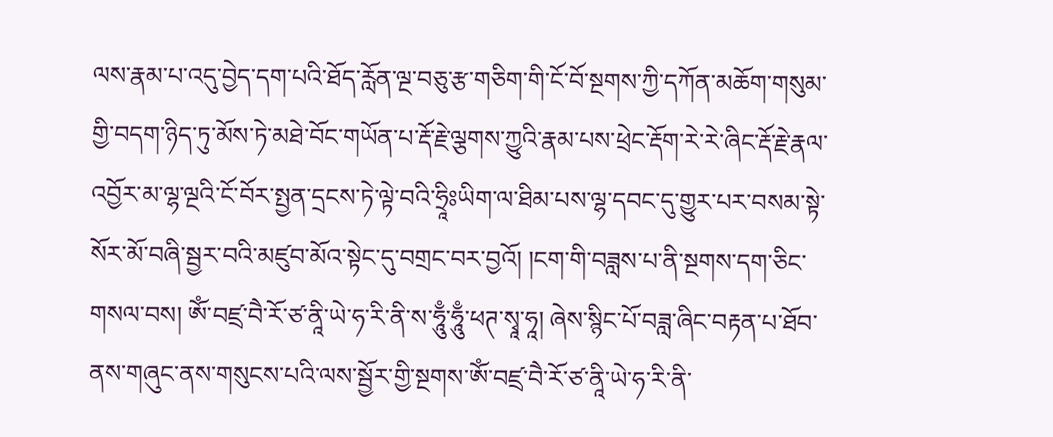ལས་རྣམ་པ་འདུ་བྱེད་དག་པའི་ཐོད་རློན་ལྔ་བཅུ་རྩ་གཅིག་གི་ངོ་བོ་སྔགས་ཀྱི་དཀོན་མཆོག་གསུམ་གྱི་བདག་ཉིད་ཏུ་མོས་ཏེ་མཐེ་བོང་གཡོན་པ་རྡོ་རྗེ་ལྕགས་ཀྱུའི་རྣམ་པས་ཕྲེང་རྡོག་རེ་རེ་ཞིང་རྡོ་རྗེ་རྣལ་འབྱོར་མ་ལྷ་ལྔའི་ངོ་བོར་སྤྱན་དྲངས་ཏེ་ལྟེ་བའི་ཧྲཱིཿཡིག་ལ་ཐིམ་པས་ལྷ་དབང་དུ་གྱུར་པར་བསམ་སྟེ་སོར་མོ་བཞི་སྦྱར་བའི་མཛུབ་མོའ་སྟེང་དུ་བགྲང་བར་བྱའོ། །ངག་གི་བཟླས་པ་ནི་སྔགས་དག་ཅིང་གསལ་བས། ༀ་བཛྲ་བཻ་རོ་ཙ་ནཱི་ཡེ་ཧ་རི་ནི་ས་ཧཱུྃ་ཧཱུྃ་ཕཊ་སྭཱ་ཧཱ། ཞེས་སྙིང་པོ་བཟླ་ཞིང་བརྟན་པ་ཐོབ་ནས་གཞུང་ནས་གསུངས་པའི་ལས་སྦྱོར་གྱི་སྔགས་ༀ་བཛྲ་བཻ་རོ་ཙ་ནཱི་ཡེ་ཧ་རི་ནི་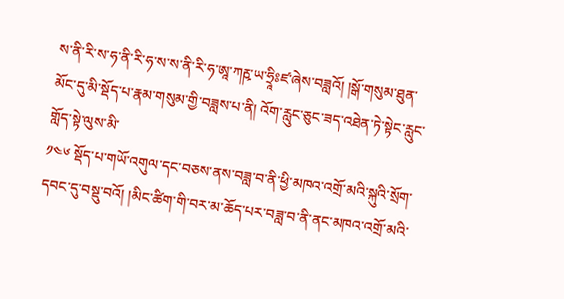ས་ནི་རི་ས་ཧ་ནི་རི་ཧ་ས་ས་ནི་རི་ཧ་ཨཱ་ཀརྵ་ཡ་ཧྲཱིཿཛ་ཞེས་བཟླའོ། །སྒོ་གསུམ་ཐུན་མོང་དུ་མི་སྡོད་པ་རྣམ་གསུམ་གྱི་བཟླས་པ་ནི། འོག་རླུང་ཅུང་ཟད་འཐེན་ཏེ་སྟེང་རླུང་གློད་སྟེ་ལུས་མི་
༡༤༦ སྡོད་པ་གཡོ་འགུལ་དང་བཅས་ནས་བཟླ་བ་ནི་ཕྱི་མཁའ་འགྲོ་མའི་སྐུའི་སྲོག་དབང་དུ་བསྡུ་བའོ། །མིང་ཚིག་གི་བར་མ་ཆོད་པར་བཟླ་བ་ནི་ནང་མཁའ་འགྲོ་མའི་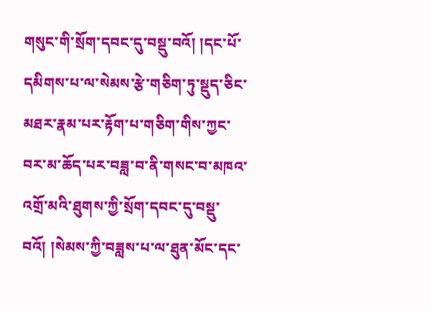གསུང་གི་སྲོག་དབང་དུ་བསྡུ་བའོ། །དང་པོ་དམིགས་པ་ལ་སེམས་རྩེ་གཅིག་ཏུ་སྡུད་ཅིང་མཐར་རྣམ་པར་རྟོག་པ་གཅིག་གིས་ཀྱང་བར་མ་ཆོད་པར་བཟླ་བ་ནི་གསང་བ་མཁའ་འགྲོ་མའི་ཐུགས་ཀྱི་སྲོག་དབང་དུ་བསྡུ་བའོ། །སེམས་ཀྱི་བཟླས་པ་ལ་ཐུན་མོང་དང་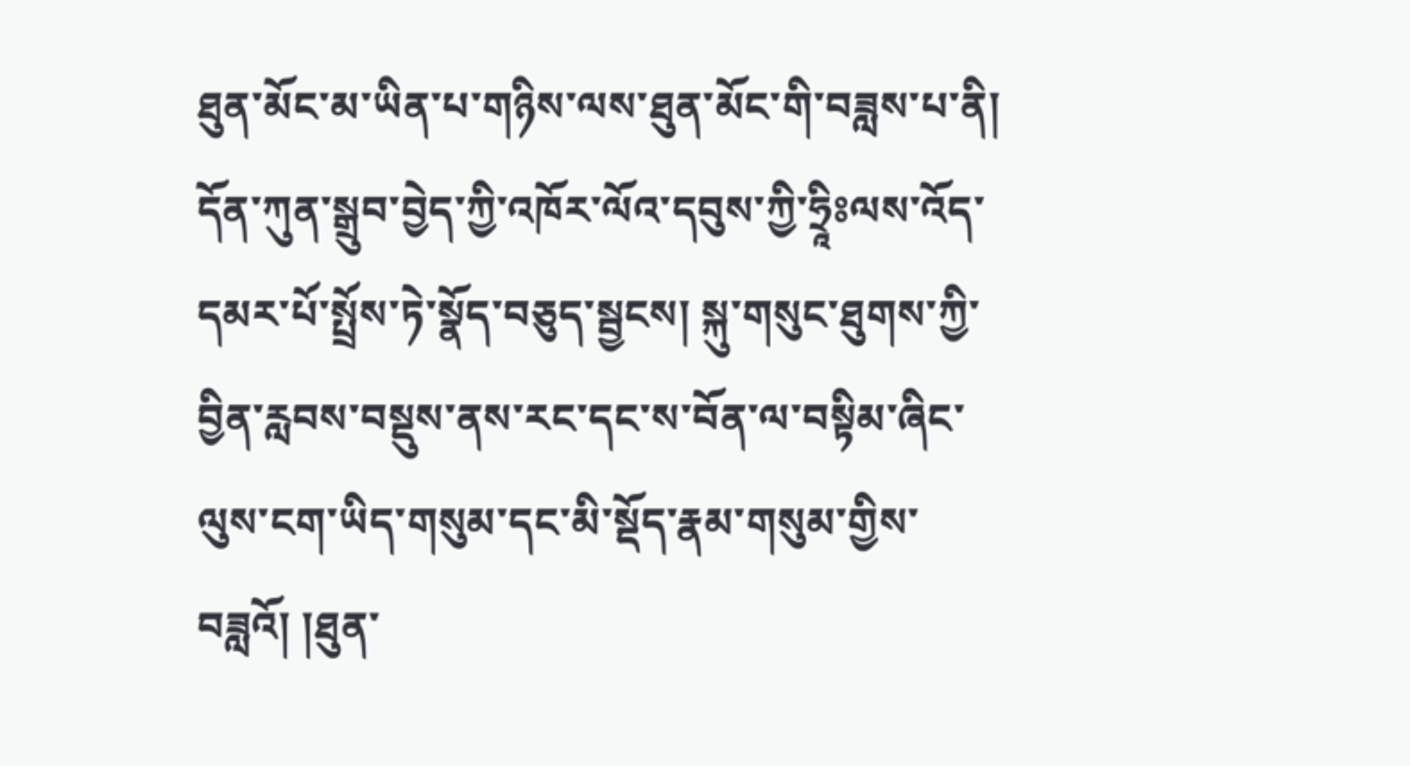ཐུན་མོང་མ་ཡིན་པ་གཉིས་ལས་ཐུན་མོང་གི་བཟླས་པ་ནི། དོན་ཀུན་སྒྲུབ་བྱེད་ཀྱི་འཁོར་ལོའ་དབུས་ཀྱི་ཧྲཱིཿལས་འོད་དམར་པོ་སྤྲོས་ཏེ་སྣོད་བཅུད་སྦྱངས། སྐུ་གསུང་ཐུགས་ཀྱི་བྱིན་རླབས་བསྡུས་ནས་རང་དང་ས་བོན་ལ་བསྟིམ་ཞིང་ལུས་ངག་ཡིད་གསུམ་དང་མི་སྡོད་རྣམ་གསུམ་གྱིས་བཟླའོ། །ཐུན་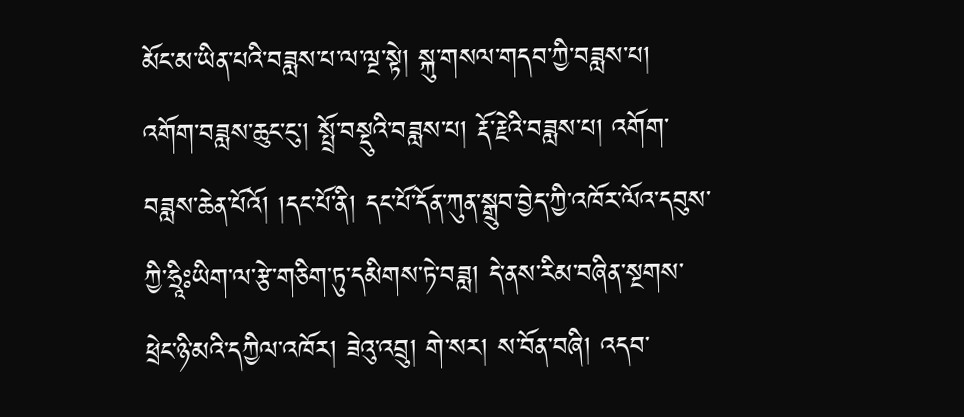མོང་མ་ཡིན་པའི་བཟླས་པ་ལ་ལྔ་སྟེ། སྐུ་གསལ་གདབ་ཀྱི་བཟླས་པ། འགོག་བཟླས་ཆུང་ངུ་། སྤྲོ་བསྡུའི་བཟླས་པ། རྡོ་རྗེའི་བཟླས་པ། འགོག་བཟླས་ཆེན་པོའོ། །དང་པོ་ནི། དང་པོ་དོན་ཀུན་སྒྲུབ་བྱེད་ཀྱི་འཁོར་ལོའ་དབུས་ཀྱི་ཧྲཱིཿཡིག་ལ་རྩེ་གཅིག་ཏུ་དམིགས་ཏེ་བཟླ། དེ་ནས་རིམ་བཞིན་སྔགས་ཕྲེང་ཉི་མའི་དཀྱིལ་འཁོར། ཟེའུ་འབྲུ། གེ་སར། ས་བོན་བཞི། འདབ་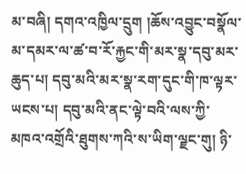མ་བཞི། དགའ་འཁྱིལ་དྲུག །ཆོས་འབྱུང་བསྣོལ་མ་དམར་ལ་ཚ་བ་རོ་རྐྱང་གི་མར་སྣ་དབུ་མར་ཆུད་པ། དབུ་མའི་མར་སྣ་རག་དུང་གི་ཁ་ལྟར་ཡངས་པ། དབུ་མའི་ནང་ལྟེ་བའི་ལས་ཀྱི་མཁའ་འགྲོའི་ཐུགས་ཀའི་ས་ཡིག་ལྗང་གུ། ཉི་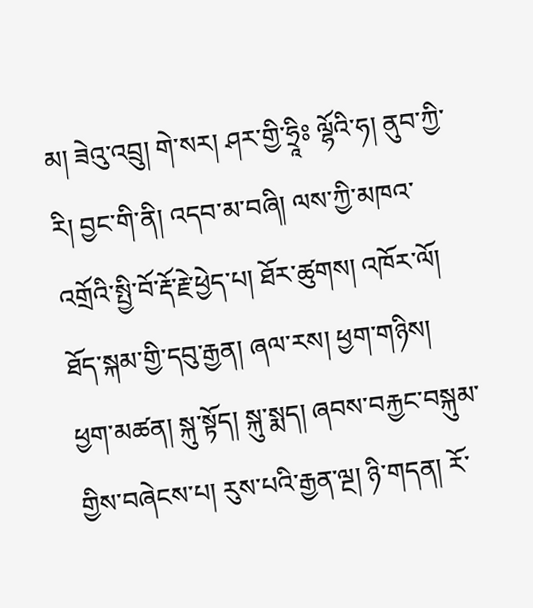མ། ཟེའུ་འབྲུ། གེ་སར། ཤར་གྱི་ཧྲཱིཿ ལྷོའི་ཧ། ནུབ་ཀྱི་རི། བྱང་གི་ནི། འདབ་མ་བཞི། ལས་ཀྱི་མཁའ་འགྲོའི་སྤྱི་བོ་རྡོ་རྗེ་ཕྱེད་པ། ཐོར་ཚུགས། འཁོར་ལོ། ཐོད་སྐམ་གྱི་དབུ་རྒྱན། ཞལ་རས། ཕྱག་གཉིས། ཕྱག་མཚན། སྐུ་སྟོད། སྐུ་སྨད། ཞབས་བརྐྱང་བསྐུམ་གྱིས་བཞེངས་པ། རུས་པའི་རྒྱན་ལྔ། ཉི་གདན། རོ་